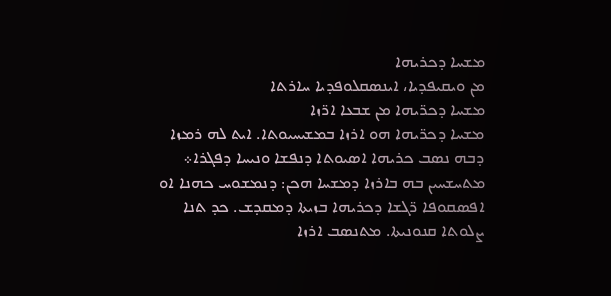ܡܫܚܐ ܕܟܪܝܗܐ
ܡܢ ܘܝܩܝܦܕܝܐ، ܐܝܢܣܩܠܘܦܕܝܐ ܚܐܪܬܐ
ܡܫܚܐ ܕܟܪ̈ܝܗܐ ܡܢ ܫܒܥܐ ܐܪ̈ܙܐ
ܡܫܚܐ ܕܟܪ̈ܝܗܐ ܗܘ ܐܪܙܐ ܒܡܫܝܚܝܘܬܐ. ܐܝܬ ܠܗ ܪܡܙܐ ܕܒܗ ܢܣܒ ܟܪܝܗܐ ܐܣܝܘܬܐ ܕܢܦܫܐ ܘܢܝܚܐ ܕܦܓܪܐ܀
ܡܬܚܫܚܝܢ ܒܗ ܒܐܪܙܐ ܕܡܫܚܐ ܗܟܢ: ܕܢܡܫܘܚ ܟܗܢܐ ܐܘ ܐܦܣܩܘܦܐ ܪ̈ܓܫܐ ܕܟܪܝܗܐ ܒܙܝܬܐ ܕܡܩܕܫ. ܟܕ ܬܢܐ ܨܠܘܬܐ ܩܢܘܢܝܬܐ. ܡܬܢܣܒ ܐܪܙܐ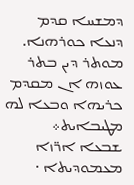ܕܡܫܚܐ ܩܕܡ ܕܢܥܐ ܟܘܪܗܢܐ. ܡܘܬܪ ܕܝܢ ܒܬܪ ܥܘܙܗ ܐܢ ܡܩܕܡ ܟܪܝܗܐ ܘܒܥܐ ܠܗ ܡܛܝܒܐܝܬ܀
ܫܒܥܐ ܐܪ̈ܙܐ
ܡܥܡܘܕܝܬܐ ·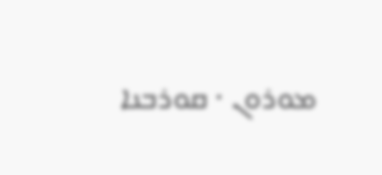ܡܘܪܘܢ · ܩܘܪܒܢܐ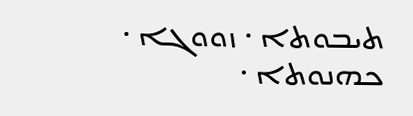ܬܝܒܘܬܐ · ܙܘܘܓܐ · ܟܗܢܘܬܐ ·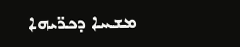ܡܫܚܐ ܕܟܪ̈ܝܗܐ